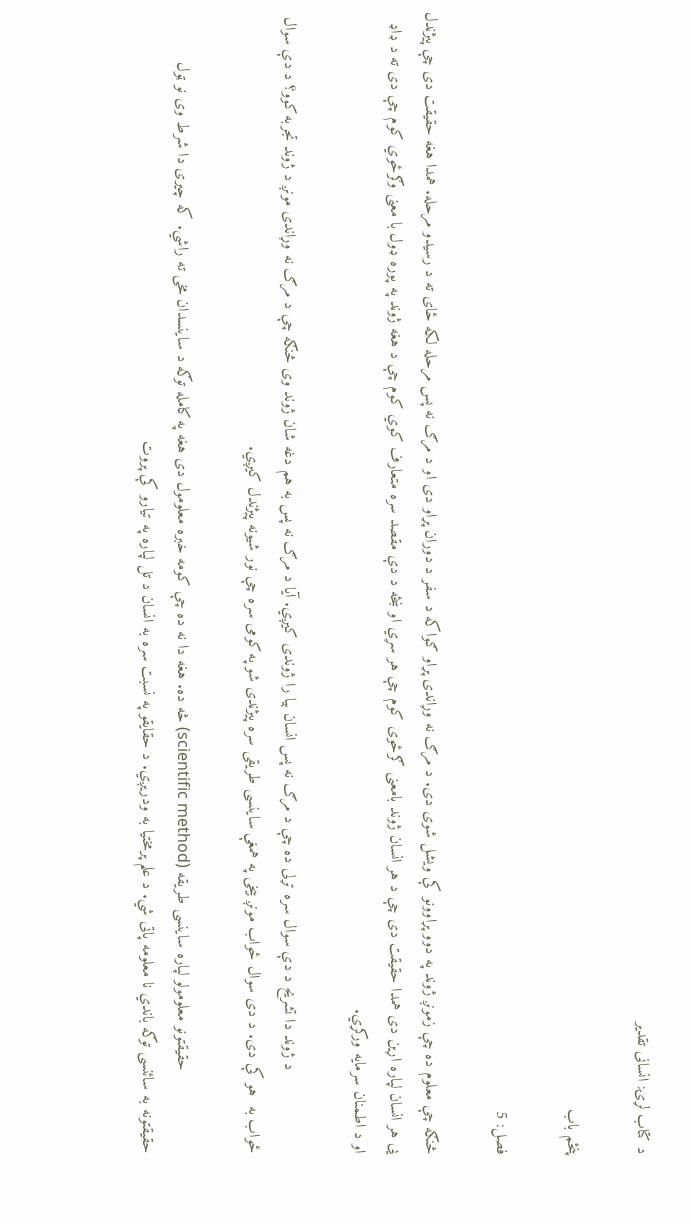د کتاب لړۍ: انسانی تقدیر

پنځم باب

فصل: 5

څنګه چې معلوم ده چې زمونږ ژوند په دوو پړاوونو کې ویشل شوی دی. د مرګ نه وړاندی پړاو ګواکه د سفر د دوران پړاو دی او د مرګ نه پس مرحله لکه ځای ته د رسیدو مرحله. همدا هغه حقیقت دی چې پیژندل یی هر انسان لپاره اړین دی همدا حقیقت دی چې د هر انسان ژوند بامعنی ګرځوی کوم چې هر سړي او ښځه د دې مقصد سره متعارف کوي کوم چې د هغه ژوند په پوره ډول با معنی وګرځوي کوم چې دی ته د ډاډ او د اطمنان سرمایه ورکړي.

                  د ژوند دا تشریح د دې سوال سره تړلی ده چې د مرګ نه پس انسان بیا را ژوندی کیږي. آیا د مرګ نه پس به هم دغه شان ژوند وی څنګه چې د مرګ نه وړاندی مونږ د ژوند تجربه کوو؟ د دې سوال ځواب به  هو کې دی. د دی سوال ځواب مونږ بیخی په همغې ساینسی طریقی سره پیژندی شو په کومی سره چې نور شیونه پیژندل کیږي.

                  حقیقتونو معلومولو لپاره ساینسی طریقه (scientific method) څه ده. هغه دا نه ده چې کومه خبره معلومول دی هغه په کامله توګه د ساینسدان مخی ته راشي. که چیری دا شرط وی نو ټول حقیقتونه به سائنسی توګه باندي نا معلومه پاتی شي. د علم پرمختیا به ودریږي. د حقایقو په نسبت سره به انسان د تل لپاره په تیارو کې پروت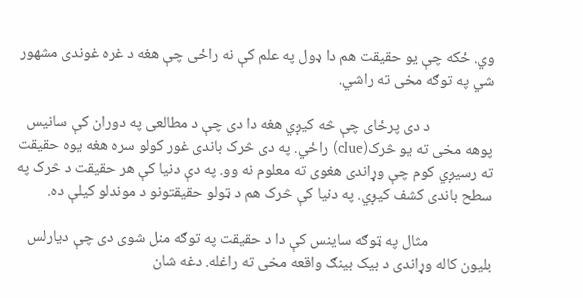وي. ځکه چې یو حقیقت هم دا ډول په علم کې نه راځی چې هغه د غره غوندی مشهور شي په توګه مخی ته راشي.

                  د دی پرځای چې څه کیږي هغه دا دی چې د مطالعی په دوران کې سانیس پوهه مخی ته یو څرک(clue) راځي. په دی څرک باندی غور کولو سره هغه یوه حقیقت ته رسیږي کوم چې وړاندی هغوی ته معلوم نه وو. په دې دنیا کې هر حقیقت د څرک په سطح باندی کشف کیږي. په دنیا کې څرک هم د ټولو حقیقتونو د موندلو کیلې ده.

                  مثال په ټوګه ساینس کې دا د حقیقت په توګه منل شوی دی چې دیارلس بلیون کاله وړاندی د بیک بینګ واقعه مخی ته راغله. دغه شان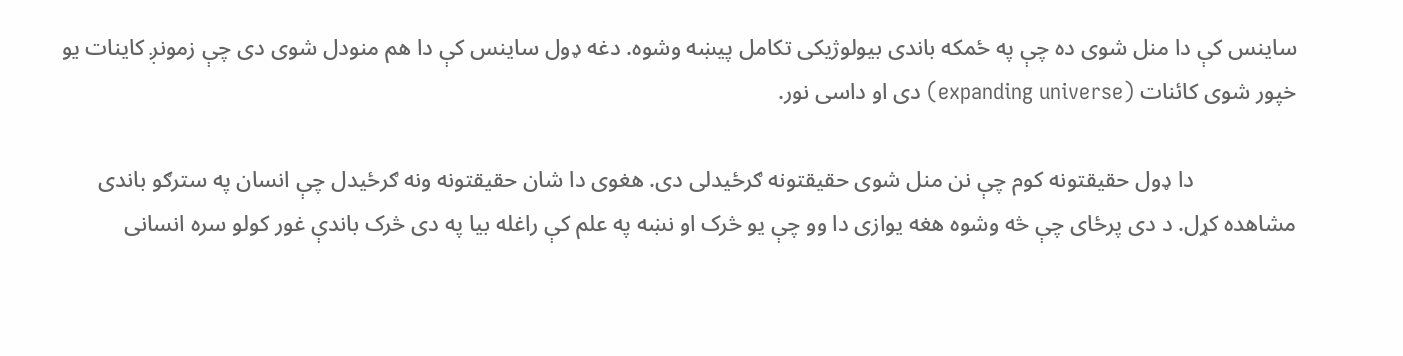ساینس کې دا منل شوی ده چې په ځمکه باندی بیولوژیکی تکامل پیښه وشوه. دغه ډول ساینس کې دا هم منودل شوی دی چې زمونږ کاینات یو خپور شوی کائنات (expanding universe) دی او داسی نور.

                  دا ډول حقیقتونه کوم چې نن منل شوی حقیقتونه ګرځیدلی دی. هغوی دا شان حقیقتونه ونه ګرځیدل چې انسان په سترګو باندی مشاهده کړل. د دی پرځای چې څه وشوه هغه یوازی دا وو چې یو څرک او نښه په علم کې راغله بیا په دی څرک باندې غور کولو سره انسانی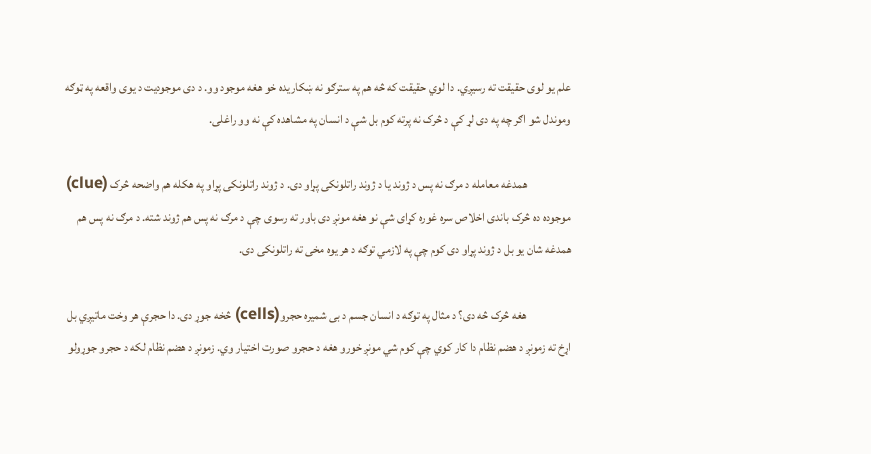علم یو لوی حقیقت ته رسیږي. دا لوي حقیقت که څه هم په سترګو نه ښکاریده خو هغه موجود وو. د دی موجودیت د یوی واقعه په ټوګه وموندل شو اګر چه په دی لړ کې د څرک نه پرته کوم بل شې د انسان په مشاهده کې نه وو راغلی.

                  همدغه معامله د مرګ نه پس د ژوند یا د ژوند راتلونکی پړاو دی. د ژوند راتلونکی پړاو په هکله هم واضحه څرک (clue) موجوده ده څرک باندی اخلاص سره غوره کړای شې نو هغه مونږ دی باور ته رسوی چې د مرګ نه پس هم ژوند شته. د مرګ نه پس هم همدغه شان یو بل د ژوند پړاو دی کوم چې په لازمي توګه د هر یوه مخی ته راتلونکی دی.

                  هغه څرک څه دی؟ د مثال په توګه د انسان جسم د بی شمیره حجرو(cells) څخه جوړ دی. دا حجرې هر وخت ماتیږي بل اړخ ته زمونږ د هضم نظام دا کار کوي چې کوم شي مونږ خورو هغه د حجرو صورت اختیار وي. زمونږ د هضم نظام لکه د حجرو جوړولو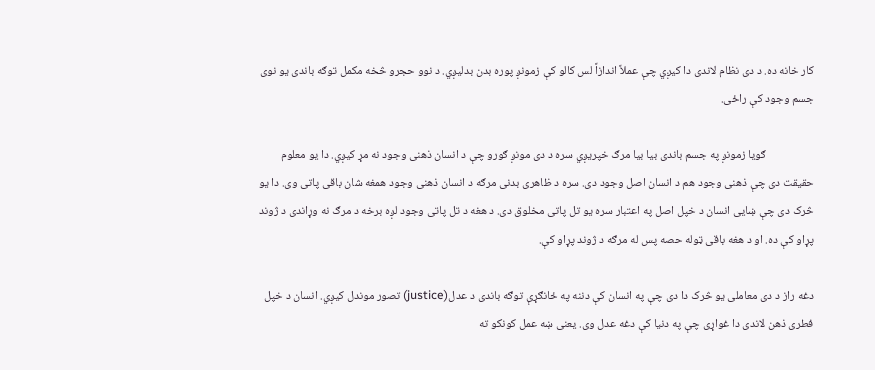کار خانه ده. د دی نظام لاندی دا کیږي چې عملاً اندازاً لس کالو کې زمونږ پوره بدن بدلیږي. د نوو حجرو څخه مکمل توګه باندی یو نوی جسم وجود کې راځی.

                  ګویا زمونږ په جسم باندی بیا بیا مرګ خپریږي سره د دی مونږ ګورو چې د انسان ذهنی وجود نه مړ کیږي. دا یو معلوم حقیقت دی چې ذهنی وجود هم د انسان اصل وجود دی. سره د ظاهری بدنی مرګه د انسان ذهنی وجود همغه شان باقی پاتی وی. دا یو څرک دی چې ښایی انسان د خپل اصل په اعتبار سره یو تل پاتی مخلوق دی. د هغه د تل پاتی وجود لږه برخه د مرګ نه وړاندی د ژوند پړاو کې ده. او د هغه باقی ټوله حصه پس له مرګه د ژوند پړاو کې.

دغه راز د دی معاملی یو څرک دا دی چې په انسان کې دننه په ځانګړې توګه باندی د عدل(justice) تصور موندل کیږي. انسان د خپل فطری ذهن لاندی دا غواړی چې په دنیا کې دغه عدل وی. یعنی ښه عمل کونکو ته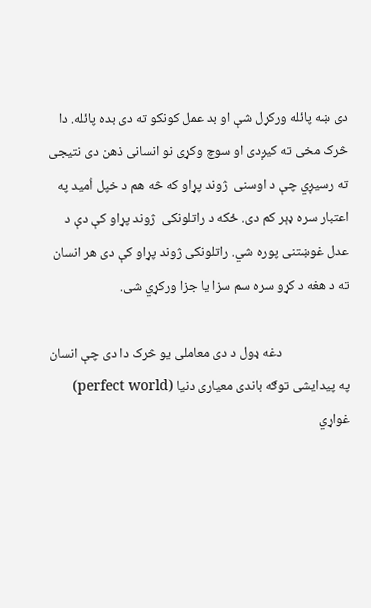دی ښه پائله ورکړل شې او بد عمل کونکو ته دی بده پائله. دا څرک مخی ته کیږدی او سوچ وکړی نو انسانی ذهن دی نتیجی ته رسیږي چې د اوسنی  ژوند پړاو که څه هم د خپل اُمید په اعتبار سره ډېر کم دی. ځکه د راتلونکی  ژوند پړاو کې دې د عدل غوښتنی پوره شي. راتلونکی ژوند پړاو کې دی هر انسان ته د هغه د کړو سره سم سزا یا جزا ورکړي شی.

                      دغه ډول د دی معاملی یو څرک دا دی چې انسان په پیدایشی توګه باندی معیاری دنیا (perfect world) غواړي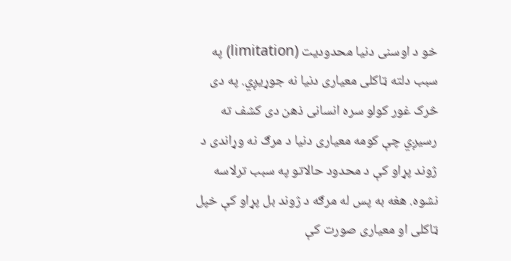خو د اوسنی دنیا محدودیت (limitation) په سبب دلته ټاکلی معیاری دنیا نه جوړیږي. په دی څرک غور کولو سره انسانی ذهن دی کشف ته رسیږي چې کومه معیاری دنیا د مرګ نه وړاندی د ژوند پړاو کې د محدود حالاتو په سبب ترلاسه نشوه. هغه به پس له مرګه د ژوند بل پړاو کې خپل ټاکلی او معیاری صورت کې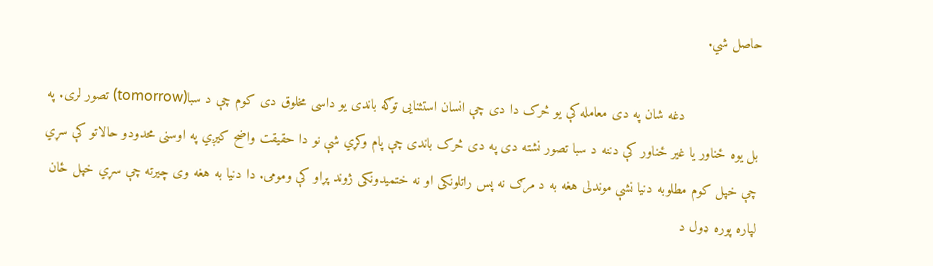حاصل شي.

                  دغه شان په دی معامله کې یو څرک دا دی چې انسان استثنایی توګه باندی یو داسی مخلوق دی کوم چې د سبا(tomorrow) تصور لری. په بل یوه ځناور یا غیر ځناور کې دننه د سبا تصور نشته دی په دی څرک باندی چې پام وکړي شې نو دا حقیقت واضح کیږي په اوسنی محدودو حالاتو کې سړي چې خپل کوم مطلوبه دنیا نشې موندلی هغه به د مرګ نه پس راتلونکی او نه ختمیدونکی ژوند پړاو کې ومومی. دا دنیا به هغه وی چیرته چې سړي خپل ځان لپاره پوره ډول د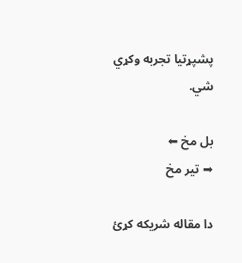پشپړتیا تجربه وکړي شي.

بل مخ ⬅
➡ تیر مخ

دا مقاله شریکه کړئ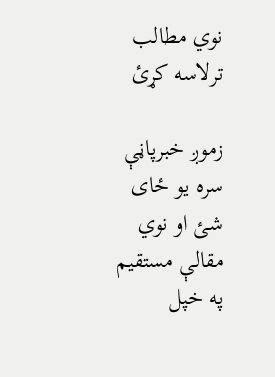نوي مطالب ترلاسه کړئ

زموږ خبرپاڼې سره یو ځای شئ او نوي مقالې مستقیم په خپل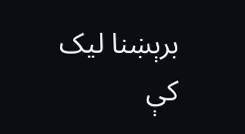برېښنا لیک کې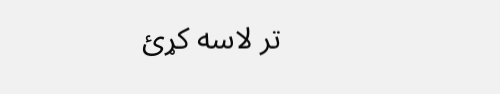تر لاسه کړئ